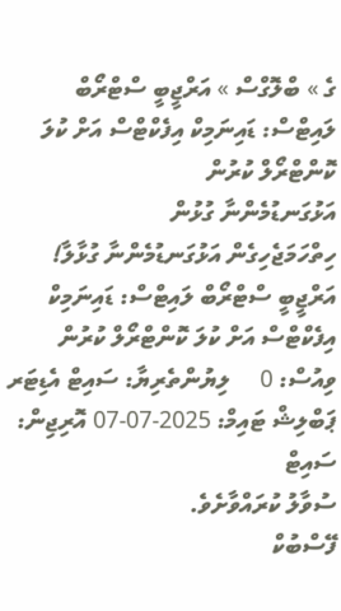ގެ » ބްލޮގްސް » އަރްޖީބީ ސްޓްރޯބް ލައިޓްސް: ޑައިނަމިކް އިފެކްޓްސް އަށް ކުލަ ކޮންޓްރޯލް ކުރުން
އަޅުގަނޑުމެންނާ ގުޅުން
ހިތްހަމަޖެހިގެން އަޅުގަނޑުމެންނާ ގުޅާލާ!
އަރްޖީބީ ސްޓްރޯބް ލައިޓްސް: ޑައިނަމިކް އިފެކްޓްސް އަށް ކުލަ ކޮންޓްރޯލް ކުރުން
ވިއުސް: 0     ލިޔުންތެރިޔާ: ސައިޓް އެޑިޓަރ ޕަބްލިޝް ޓައިމް: 2025-07-07 އޮރިޖިން: ސައިޓް
ސުވާލު ކުރައްވާށެވެ.
ފޭސްބުކް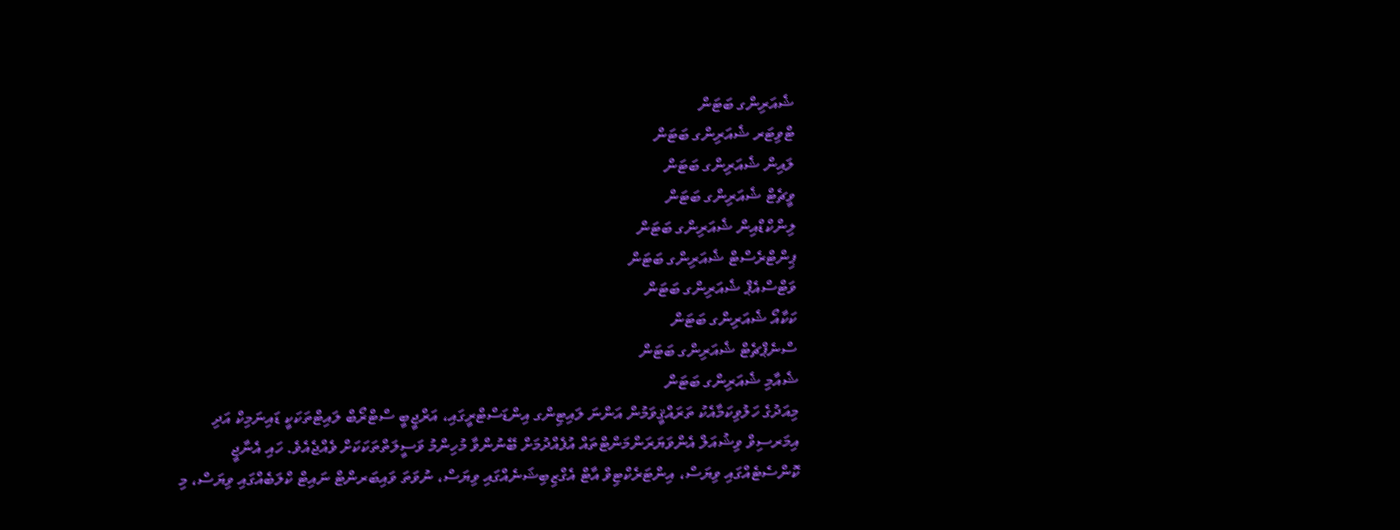ޝެއަރިންގ ބަޓަން
ޓްވިޓަރ ޝެއަރިންގ ބަޓަން
ލައިން ޝެއަރިންގ ބަޓަން
ވީޗެޓް ޝެއަރިންގ ބަޓަން
ލިންކްޑްއިން ޝެއަރިންގ ބަޓަން
ޕިންޓްރެސްޓް ޝެއަރިންގ ބަޓަން
ވަޓްސްއެޕް ޝެއަރިންގ ބަޓަން
ކަކާއޯ ޝެއަރިންގ ބަޓަން
ސްނެޕްޗެޓް ޝެއަރިންގ ބަޓަން
ޝެއާމި ޝެއަރިންގ ބަޓަން
މިއަދުގެ ހަލުވިކަމާއެކު ތަރައްޤީވަމުން އަންނަ ލައިޓިންގ އިންޑަސްޓްރީގައި، އަރްޖީބީ ސްޓްރޯބް ލައިޓްތަކަކީ ޑައިނަމިކް އަދި އިމަރސިވް ވިޝުއަލް އެންވަޔަރަންމަންޓްތައް އުފެއްދުމަށް ބޭނުންވާ މުހިންމު ވަސީލަތްތަކަކަށް ވެއްޖެއެވެ. ހައި އެނާޖީ ކޮންސެޓެއްގައި ވިޔަސް، އިންޓަރެކްޓިވް އާޓް އެގްޒިބިޝަނެއްގައި ވިޔަސް، ނުވަތަ ވައިބަރންޓް ނައިޓް ކްލަބެއްގައި ވިޔަސް، މި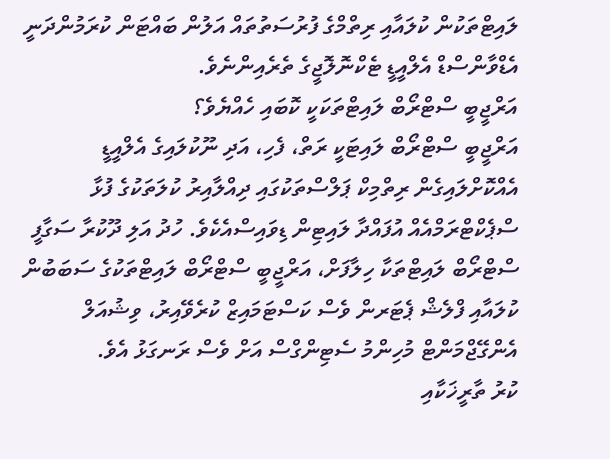ލައިޓްތަކުން ކުލައާއި ރިތްމްގެ ފުރުސަތުތައް އަލުން ބައްޓަން ކުރަމުންދަނީ އެޑްވާންސްޑް އެލްއީޑީ ޓެކްނޮލޮޖީގެ ތެރެއިންނެވެ.
އަރްޖީބީ ސްޓްރޯބް ލައިޓްތަކަކީ ކޮބައި ހެއްޔެވެ؟
އަރްޖީބީ ސްޓްރޯބް ލައިޓަކީ ރަތް، ފެހި، އަދި ނޫކުލައިގެ އެލްއީޑީ އެއްކޮށްލައިގެން ރިތްމިކް ޕަލްސްތަކުގައި ދިއްލާއިރު ކުލަތަކުގެ ފުޅާ ސްޕެކްޓްރަމްއެއް އުފައްދާ ލައިޓިން ޑިވައިސްއެކެވެ. ހުދު އަލި ދޫކުރާ ސަގާފީ ސްޓްރޯބް ލައިޓްތަކާ ހިލާފަށް، އަރްޖީބީ ސްޓްރޯބް ލައިޓްތަކުގެ ސަބަބުން ކުލައާއި ފްލެޝް ޕެޓަރން ވެސް ކަސްޓަމައިޒް ކުރެވޭއިރު، ވިޝުއަލް އެންގޭޖްމަންޓް މުހިންމު ސެޓިންގްސް އަށް ވެސް ރަނގަޅު އެވެ.
ކުރު ތާރީޚަކާއި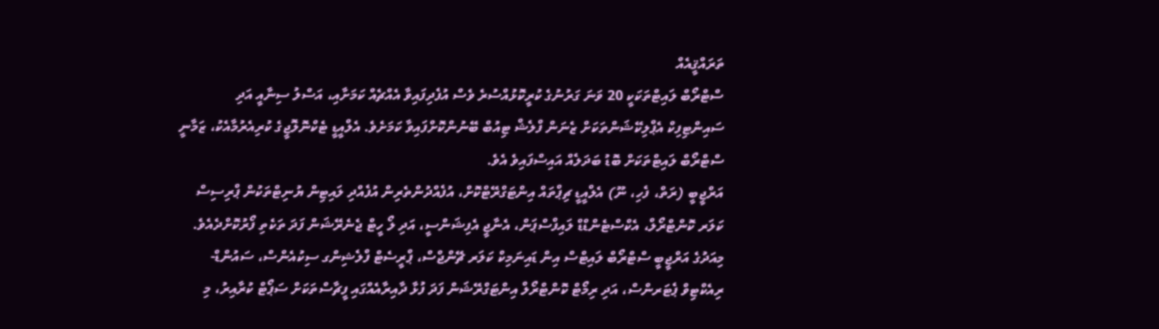ތަރައްޤީއެއް
ސްޓްރޯބް ލައިޓްތަކަކީ 20 ވަނަ ގަރުނުގެ ކުރީކޮޅުއްސުރެ ވެސް އުފެދިފައިވާ އެއްޗެއް ކަމަށާއި، އަސްލު ސިނާއީ އަދި ސައިންޓިފިކް އެޕްލިކޭޝަންތަކަށް ޒެނަން ފްލެޝް ޓިއުބް ބޭނުންކޮށްފައިވާ ކަމަށެވެ. އެލްއީޑީ ޓެކްނޮލޮޖީގެ ކުރިއެރުމާއެކު، ޒަމާނީ ސްޓްރޯބް ލައިޓްތަކަށް ބޮޑު ބަދަލެއް އައިސްފައިވެ އެވެ.
އަރްޖީބީ (ރަތް، ފެހި، ނޫ) އެލްއީޑީ ޗިޕްތައް އިންޓަގްރޭޓްކޮށް، އުފެއްދުންތެރިން އުފެއްދި ލައިޓިން ޔުނިޓްތަކުން ޕްރިސިސް ކަލަރ ކޮންޓްރޯލް، އެކްސްޓެންޑްޑް ލައިފްސްޕަން، އެނާޖީ އެފިޝަންސީ، އަދި ލޯ ހީޓް ޖެނެރޭޝަން ފަދަ ތަކެތި ފޯރުކޮށްދެއެވެ. މިއަދުގެ އަރްޖީބީ ސްޓްރޯބް ލައިޓްސް އިން ޑައިނަމިކް ކަލަރ ޗޭންޖްސް، ޕްރީސެޓް ފްލެޝިންގ ސިކުއެންސް، ސައުންޑް-ރިއެކްޓިވް ޕެޓަރންސް، އަދި ރިމޯޓް ކޮންޓްރޯލް އިންޓަގްރޭޝަން ފަދަ ފުޅާ ދާއިރާއެއްގައި ފީޗާސްތަކަށް ސަޕޯޓް ކުރާއިރު، މި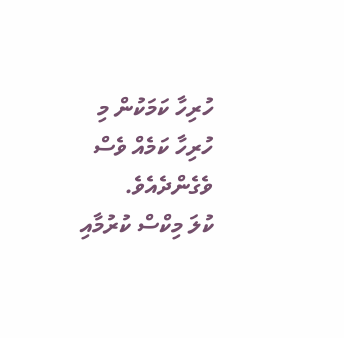ހުރިހާ ކަމަކުން މި ހުރިހާ ކަމެއް ވެސް ވެގެންދެއެވެ.
ކުލަ މިކްސް ކުރުމާއި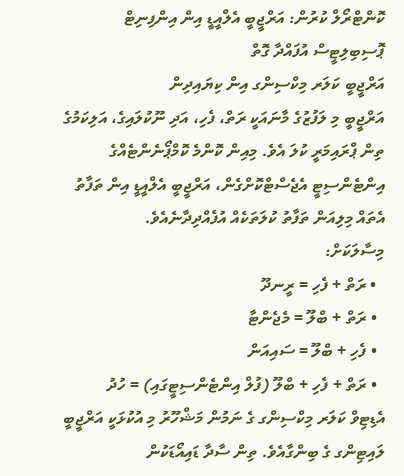ކޮންޓްރޯލް ކުރުން: އަރްޖީބީ އެލްއީޑީ އިން އިންފިނިޓް ޕޮސިބިލިޓީސް އުފައްދާ ގޮތް
އަރްޖީބީ ކަލަރ މިކްސިންގ އިން ކިޔައިދިން
އަރްޖީބީ މި ލަފުޒުގެ މާނައަކީ ރަތް، ފެހި، އަދި ނޫކުލައިގެ، އަލިކަމުގެ ތިން ޕްރައިމަރީ ކުލަ އެވެ. މިއިން ކޮންމެ ކޮމްޕޯނެންޓެއްގެ އިންޓެންސިޓީ އެޖެސްޓްކޮށްގެން، އަރްޖީބީ އެލްއީޑީ އިން ތަފާތު އެތައް މިލިއަން ތަފާތު ކުލަތަކެއް އުފެއްދިދާނެއެވެ.
މިސާލަކަށް:
  • ރަތް + ފެހި = ރީނދޫ
  • ރަތް + ބްލޫ = މެޖެންޓާ
  • ފެހި + ބްލޫ = ސައިއަން
  • ރަތް + ފެހި + ބްލޫ (ފުލް އިންޓެންސިޓީގައި) = ހުދު
އެޑިޓިވް ކަލަރ މިކްސިންގ ގެ ނަމުން މަޝްހޫރު މި އުކުޅަކީ އަރްޖީބީ ލައިޓިންގ ގެ ބިންގާއެވެ. ތިން ސާދާ ޑައިއޯޑަކުން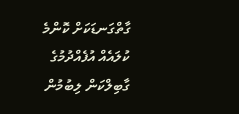ގާތްގަނޑަކަށް ކޮންމެ ކުލައެއް އުފެއްދުމުގެ ގާބިލްކަން ލިބުމުން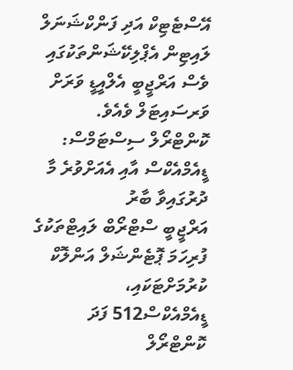އޭސްޓެޓިކް އަދި ފަންކްޝަނަލް ލައިޓިން އެޕްލިކޭޝަންތަކުގައި ވެސް އަރްޖީބީ އެލްއީޑީ ވަރަށް ވަރސައިޓަލް ވެއެވެ.
ކޮންޓްރޯލް ސިސްޓަމްސް: ޑީއެމްއެކްސް އާއި އެއަށްވުރެ މާ ދުރުގައިވާ ބާރު
އަރްޖީބީ ސްޓްރޯބް ލައިޓްތަކުގެ ފުރިހަމަ ޕޮޓެންޝަލް އަންލޮކް ކުރުމަށްޓަކައި، ޑީއެމްއެކްސް512 ފަދަ ކޮންޓްރޯލް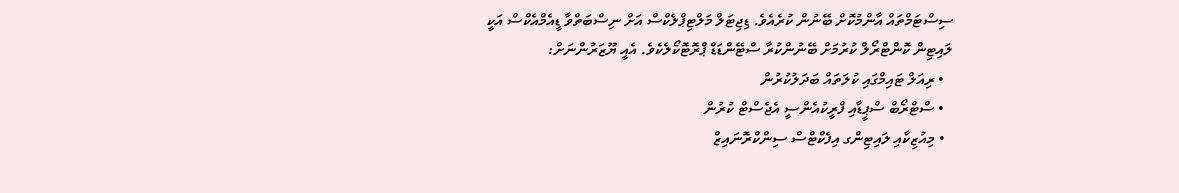ސިސްޓަމްތައް އާންމުކޮށް ބޭނުން ކުރެއެވެ. ޑިޖިޓަލް މަލްޓިޕްލެކްސް އަށް ނިސްބަތްވާ ޑީއެމްއެކްސް އަކީ ލައިޓިން ކޮންޓްރޯލް ކުރުމަށް ބޭނުންކުރާ ސްޓޭންޑަޑް ޕްރޮޓޮކޯލެކެވެ. އެއީ ޔޫޒަރުންނަށް:
  • ރިއަލް ޓައިމްގައި ކުލަތައް ބަދަލުކުރުން
  • ސްޓްރޯބް ސްޕީޑާއި ފްރީކުއެންސީ އެޖެސްޓް ކުރުން
  • މިއުޒިކާއި ލައިޓިންގ އިފެކްޓްސް ސިންކްރޮނައިޒް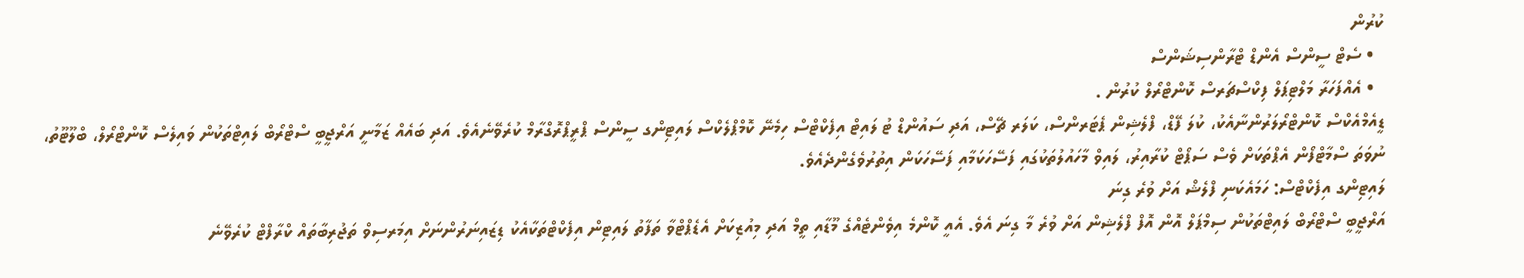ކުރުން
  • ސެޓް ސީންސް އެންޑް ޓްރާންސިޝަންސް
  • އެއްފަހަރާ މަލްޓިޕަލް ފިކްސްޗަރސް ކޮންޓްރޯލް ކުރުން .
ޑީއެމްއެކްސް ކޮންޓްރޯލަރުންނާއެކު، ކުލަ ފޭޑް، ފްލެޝިން ޕެޓަރންސް، ކަލަރ ޗޭސް، އަދި ސައުންޑް ޓު ލައިޓް އިފެކްޓްސް ހިމެނޭ ކޮމްޕްލެކްސް ލައިޓިންގ ސީންސް ޕްރީޕްރޮގްރާމް ކުރެވޭނެއެވެ. އަދި ބައެއް ޒަމާނީ އަރްޖީބީ ސްޓްރޯބް ލައިޓްތަކުން ވައިލެސް ކޮންޓްރޯލް، ބްލޫޓޫތު، ނުވަތަ ސްމާޓްފޯން އެޕްތަކަށް ވެސް ސަޕޯޓް ކުރާއިރު، ލައިވް މާހައުލުތަކުގައި ފަސޭހަކަމާއި ފަސޭހަކަން އިތުރުވެގެންދެއެވެ.
ލައިޓިންގ އިފެކްޓްސް: ހަމައެކަނި ފްލެޝް އަށް ވުރެ ގިނަ
އަރްޖީބީ ސްޓްރޯބް ލައިޓްތަކުން ސިމްޕަލް އޮން އޮފް ފްލެޝިން އަށް ވުރެ މާ ގިނަ އެވެ. އެއީ ކޮންމެ އިވެންޓެއްގެ މޫޑާއި ތީމް އަދި މިއުޒިކަށް އެޑެޕްޓްވާ ތަފާތު ލައިޓިން އިފެކްޓްތަކާއެކު ޑިޒައިނަރުންނަށް އިމަރސިވް ތަޖުރިބާތައް ކްރާފްޓް ކުރެވޭނެ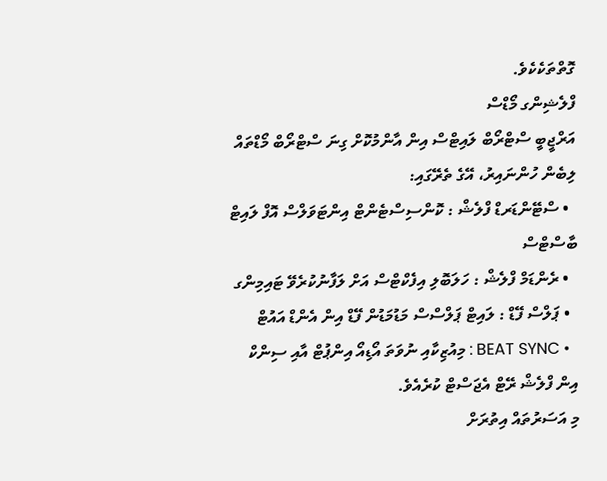ގޮތްތަކެކެވެ.
ފްލެޝިންގ މޯޑްސް
އަރްޖީބީ ސްޓްރޯބް ލައިޓްސް އިން އާންމުކޮށް ގިނަ ސްޓްރޯބް މޯޑްތައް ލިބެން ހުންނައިރު، އޭގެ ތެރޭގައި:
  • ސްޓޭންޑަރޑް ފްލެޝް : ކޮންސިސްޓެންޓް އިންޓަވަލްސް އޮފް ލައިޓް ބާސްޓްސް
  • ރެންޑަމް ފްލެޝް : ހަލަބޮލި އިފެކްޓްސް އަށް ލަފާނުކުރެވޭ ޓައިމިންގ
  • ޕަލްސް ފޭޑް : ލައިޓް ޕަލްސްސް މަޑުމަޑުން ފޭޑް އިން އެންޑް އައުޓް
  • BEAT SYNC : މިއުޒިކާއި ނުވަތަ އޯޑިއޯ އިންޕުޓް އާއި ސިންކް އިން ފްލެޝް ރޭޓް އެޖަސްޓް ކުރެއެވެ.
މި އަސަރުތައް އިތުރަށް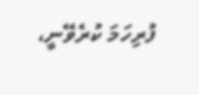ފުރިހަމަ ކުރެވޭނީ،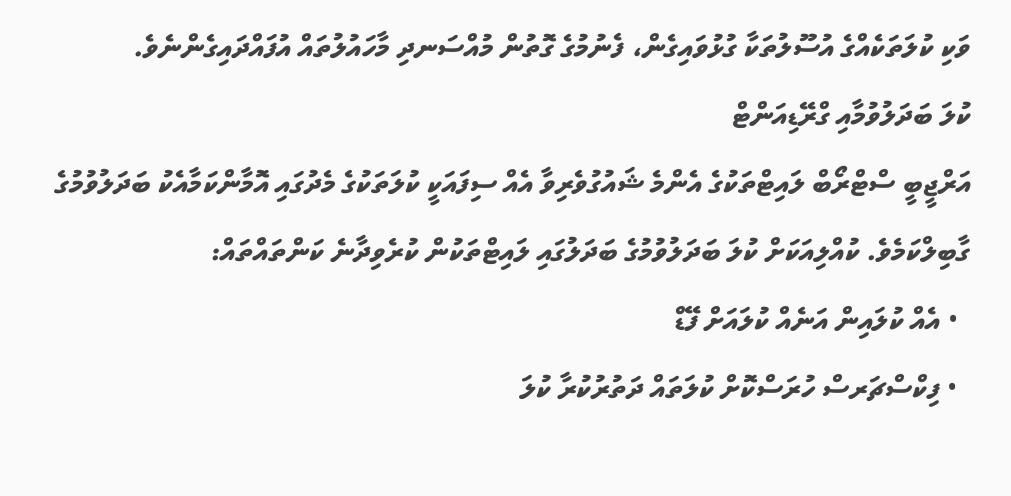ވަކި ކުލަތަކެއްގެ އުސޫލުތަކާ ގުޅުވައިގެން، ފެނުމުގެ ގޮތުން މުއްސަނދި މާހައުލުތައް އުފައްދައިގެންނެވެ.
ކުލަ ބަދަލުވުމާއި ގްރޭޑިއަންޓް
އަރްޖީބީ ސްޓްރޯބް ލައިޓްތަކުގެ އެންމެ ޝައުގުވެރިވާ އެއް ސިފައަކީ ކުލަތަކުގެ މެދުގައި އޮމާންކަމާއެކު ބަދަލުވުމުގެ ގާބިލްކަމެވެ. ކުއްލިއަކަށް ކުލަ ބަދަލުވުމުގެ ބަދަލުގައި ލައިޓްތަކުން ކުރެވިދާނެ ކަންތައްތައް:
  • އެއް ކުލައިން އަނެއް ކުލައަށް ފޭޑް
  • ފިކްސްޗަރސް ހުރަސްކޮށް ކުލަތައް ދަތުރުކުރާ ކުލަ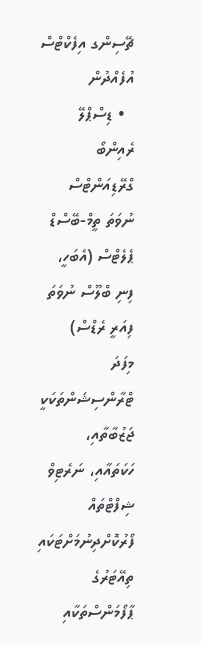ޗޭސިންގ އިފެކްޓްސް އުފެއްދުން
  • ޑިސްޕްލޭ ރެއިންބޯ ގްރޭޑިއަންޓްސް ނުވަތަ ތީމް-ބޭސްޑް ޕެލެޓްސް (އެބަހީ، ފިނި ބްލޫސް ނުވަތަ ފިއަރީ ރެޑްސް)
މިފަދަ ޓްރާންސިޝަންތަކަކީ ޖަޒުބާތާއި، ހަކަތައާއި، ނަރެޓިވް ޝިފްޓްތައް ފޯރުކޮށްދިނުމަށްޓަކައި ތިއޭޓަރުގެ ޕާފޯމަންސްތަކާއި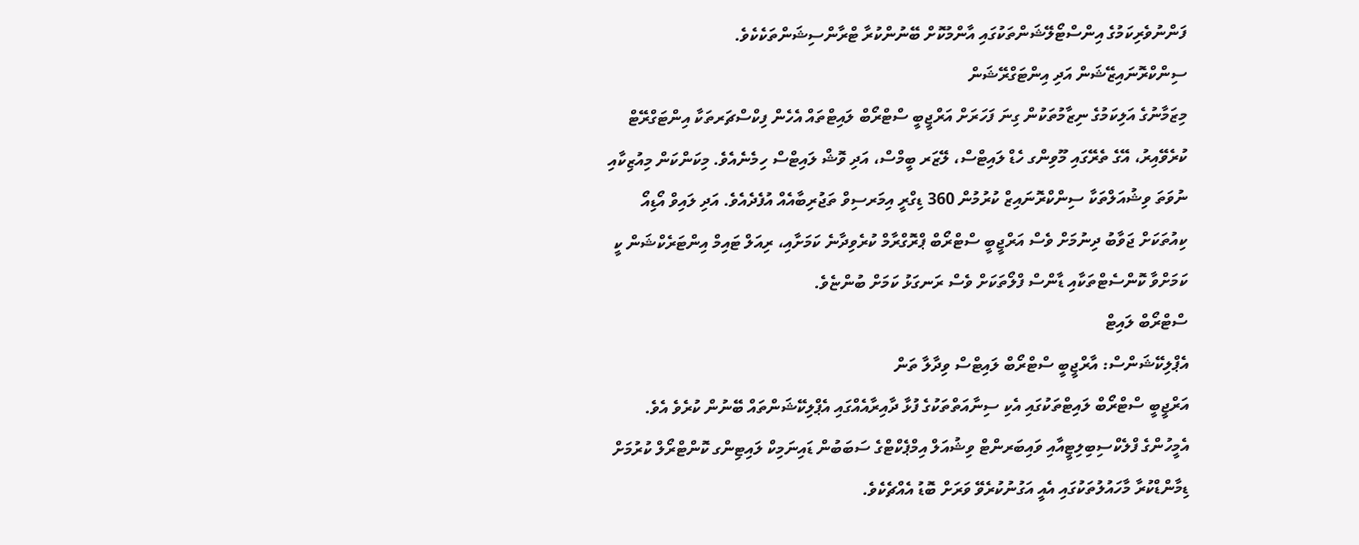ފަންނުވެރިކަމުގެ އިންސްޓޯލޭޝަންތަކުގައި އާންމުކޮށް ބޭނުންކުރާ ޓްރާންސިޝަންތަކެކެވެ.
ސިންކްރޮނައިޒޭޝަން އަދި އިންޓަގްރޭޝަން
މިޒަމާނުގެ އަލިކަމުގެ ނިޒާމުތަކުން ގިނަ ފަހަރަށް އަރްޖީބީ ސްޓްރޯބް ލައިޓްތައް އެހެން ފިކްސްޗަރތަކާ އިންޓަގްރޭޓް ކުރެވޭއިރު، އޭގެ ތެރޭގައި މޫވިންގ ހެޑް ލައިޓްސް، ލޭޒަރ ބީމްސް، އަދި ވޮޝް ލައިޓްސް ހިމެނެއެވެ. މިކަންކަން މިއުޒިކާއި ނުވަތަ ވިޝުއަލްތަކާ ސިންކްރޮނައިޒް ކުރުމުން 360 ޑިގްރީ އިމަރސިވް ތަޖުރިބާއެއް އުފެދެއެވެ. އަދި ލައިވް އޯޑިއޯ ކިއުތަކަށް ޖަވާބު ދިނުމަށް ވެސް އަރްޖީބީ ސްޓްރޯބް ޕްރޮގްރާމް ކުރެވިދާނެ ކަމަށާއި، ރިއަލް ޓައިމް އިންޓަރެކްޝަން ކީ ކަމަށްވާ ކޮންސެޓްތަކާއި ޑާންސް ފްލޯތަކަށް ވެސް ރަނގަޅު ކަމަށް ބުންޏެވެ.
ސްޓްރޯބް ލައިޓް
އެޕްލިކޭޝަންސް: އާރްޖީބީ ސްޓްރޯބް ލައިޓްސް ވިދާލާ ތަން
އަރްޖީބީ ސްޓްރޯބް ލައިޓްތަކުގައި އެކި ސިނާއަތްތަކުގެ ފުޅާ ދާއިރާއެއްގައި އެޕްލިކޭޝަންތައް ބޭނުން ކުރެވެ އެވެ. އެމީހުންގެ ފްލެކްސިބިލިޓީއާއި ވައިބަރންޓް ވިޝުއަލް އިމްޕެކްޓްގެ ސަބަބުން ޑައިނަމިކް ލައިޓިންގ ކޮންޓްރޯލް ކުރުމަށް ޑިމާންޑްކުރާ މާހައުލުތަކުގައި އެއީ އަގުނުކުރެވޭ ވަރަށް ބޮޑު އެއްޗެކެވެ.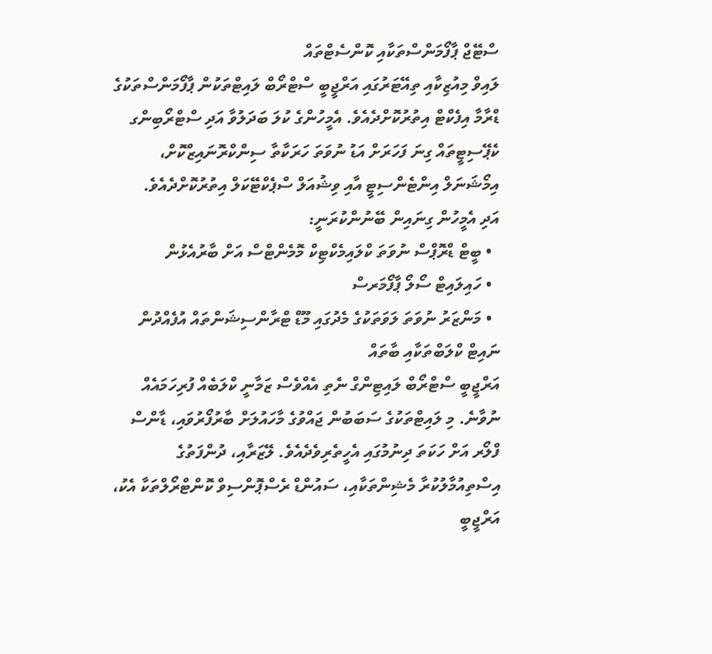ސްޓޭޖް ޕާފޯމަންސްތަކާއި ކޮންސެޓްތައް
ލައިވް މިއުޒިކާއި ތިއޭޓަރުގައި އަރްޖީބީ ސްޓްރޯބް ލައިޓްތަކުން ޕާފޯމަންސްތަކުގެ ޑްރާމާ އިފެކްޓް އިތުރުކޮށްދެއެވެ. އެމީހުންގެ ކުލަ ބަދަލުވާ އަދި ސްޓްރޯބިންގ ކެޕޭސިޓީތައް ގިނަ ފަހަރަށް އަޑު ނުވަތަ ހަރަކާތާ ސިންކްރޮނައިޒްކޮށް، އިމޯޝަނަލް އިންޓެންސިޓީ އާއި ވިޝުއަލް ސްޕެކްޓޭކަލް އިތުރުކޮށްދެއެވެ.
އަދި އެމީހުން ގިނައިން ބޭނުންކުރަނީ:
  • ބީޓް ޑްރޮޕްސް ނުވަތަ ކްލައިމެކްޓިކް މޮމެންޓްސް އަށް ބާރުއެޅުން
  • ހައިލައިޓް ސޯލޯ ޕާފޯމަރސް
  • މަންޒަރު ނުވަތަ ލަވަތަކުގެ މެދުގައި މޫޑް ޓްރާންސިޝަންތައް އުފެއްދުން
ނައިޓް ކްލަބްތަކާއި ބާތައް
އަރްޖީބީ ސްޓްރޯބް ލައިޓިންގް ނެތި އެއްވެސް ޒަމާނީ ކްލަބެއް ފުރިހަމައެއް ނުވާނެ. މި ލައިޓްތަކުގެ ސަބަބުން ޖައްވުގެ މާހައުލަށް ބާރުފޯރުވައި، ޑާންސް ފްލޯރ އަށް ހަކަތަ ދިނުމުގައި އެހީތެރިވެދެއެވެ. ލޭޒަރާއި، ދުންފަތުގެ އިސްތިއުމާލުކުރާ މެޝިންތަކާއި، ސައުންޑް ރެސްޕޮންސިވް ކޮންޓްރޯލްތަކާ އެކު، އަރްޖީބީ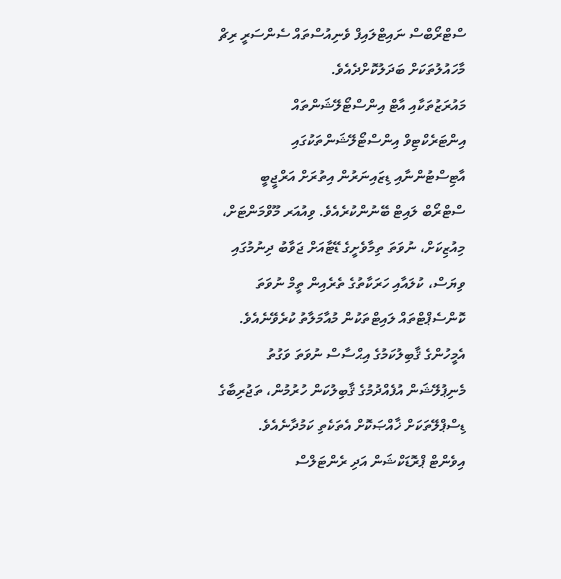ސްޓްރޯބްސް ނައިޓްލައިފް ވެނިއުސްތައް ސެންސަރީ ރިޗް މާހައުލުތަކަށް ބަދަލުކޮށްދެއެވެ.
މައުރަޒުތަކާއި އާޓް އިންސްޓޯލޭޝަންތައް
އިންޓަރެކްޓިވް އިންސްޓޯލޭޝަންތަކުގައި އާޓިސްޓުންނާއި ޑިޒައިނަރުން އިތުރަށް އަރްޖީބީ ސްޓްރޯބް ލައިޓް ބޭނުންކުރެއެވެ. ވިއުއަރ މޫވްމަންޓަށް، މިއުޒިކަށް، ނުވަތަ ތިމާވެށީގެ ޑޭޓާއަށް ޖަވާބު ދިނުމުގައި ވިޔަސް، ކުލައާއި ހަރަކާތުގެ ތެރެއިން ތީމް ނުވަތަ ކޮންސެޕްޓްތައް ލައިޓްތަކުން މުއާމަލާތު ކުރެވޭނެއެވެ. އެމީހުންގެ ޤާބިލުކަމުގެ އިޙްސާސް ނުވަތަ ވަގުތު މެނިޕުލޭޝަން އުފެއްދުމުގެ ޤާބިލުކަން ހުރުމުން، ތަޖުރިބާގެ ޑިސްޕްލޭތަކަށް ޚާއްޞަކޮށް އެތަކެތި ކަމުދާނެއެވެ.
އިވެންޓް ޕްރޮޑަކްޝަން އަދި ރެންޓަލްސް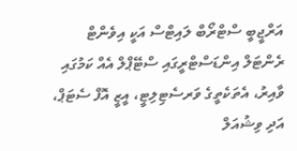އަރްޖީބީ ސްޓްރޯބް ލައިޓްސް އަކީ އިވެންޓް ރެންޓަލް އިންޑަސްޓްރީގައި ސްޓޭޕްލް އެއް ކަމުގައި ވާއިރު، އެތަކެތީގެ ވަރސެޓިލިޓީ، އީޒީ އޮފް ސެޓަޕް، އަދި ވިޝުއަލް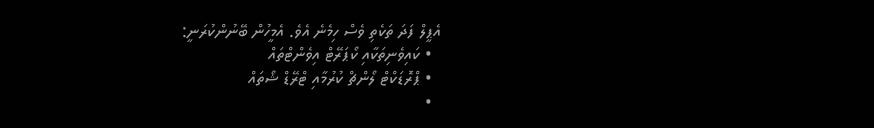އެޕީލް ފަދަ ތަކެތި ވެސް ހިމެނެ އެވެ. އެމީހުން ބޭނުންކުރަނީ:
  • ކައިވެނިތަކާއި ކޯޕަރޭޓް އިވެންޓްތައް
  • ޕްރޮޑަކްޓް ލޯންޗް ކުރުމާއި ޓްރޭޑް ޝޯތައް
  •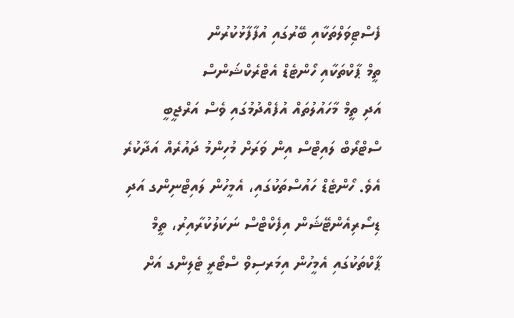ފެސްޓިވަލްތަކާއި ބޭރުގައި އުފާފާޅުކުރުން
ތީމް ޕާކްތަކާއި ހޯންޓެޑް އެޓްރެކްޝަންސް
އަދި ތީމް މާހައުލުތައް އުފެއްދުމުގައި ވެސް އަރްޖީބީ ސްޓްރޯބް ލައިޓްސް އިން ވަރަށް މުހިންމު ދައުރެއް އަދާކުރެ އެވެ. ހޯންޓެޑް ހައުސްތަކުގައި، އެމީހުން ލައިޓްނިންގ އަދި ޑިސޯރިއެންޓޭޝަން އިފެކްޓްސް ނަކަލުކުރާއިރު، ތީމް ޕާކްތަކުގައި އެމީހުން އިމަރސިވް ސްޓޯރީ ޓެލިންގ އަށް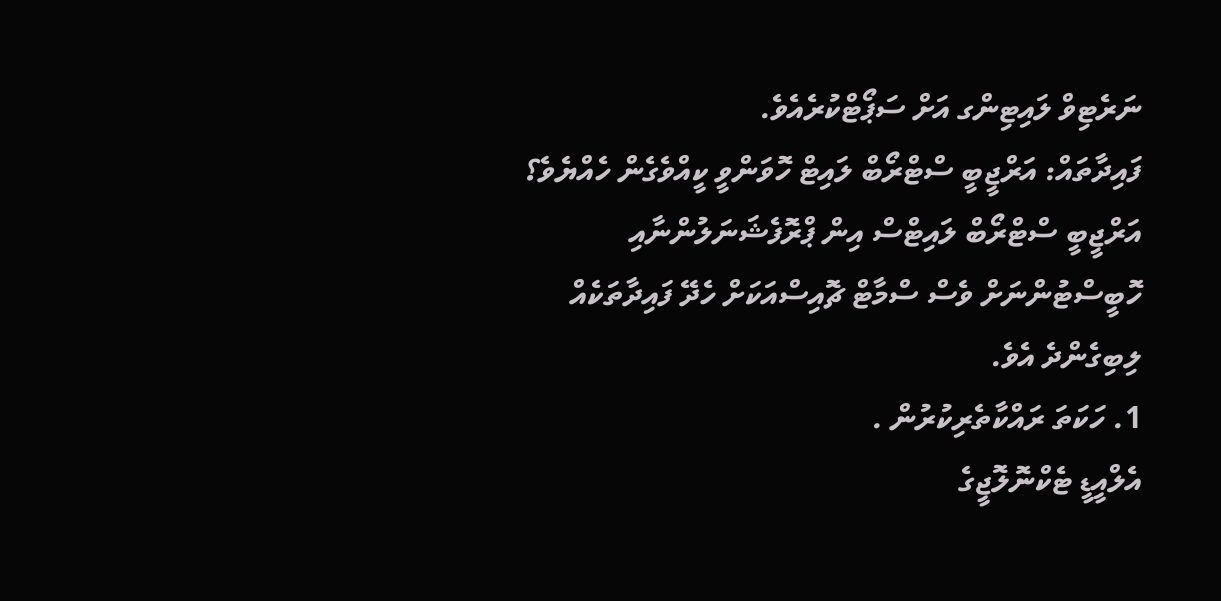ނަރެޓިވް ލައިޓިންގ އަށް ސަޕޯޓްކުރެއެވެ.
ފައިދާތައް: އަރްޖީބީ ސްޓްރޯބް ލައިޓް ހޮވަންވީ ކީއްވެގެން ހެއްޔެވެ؟
އަރްޖީބީ ސްޓްރޯބް ލައިޓްސް އިން ޕްރޮފެޝަނަލުންނާއި ހޮބީސްޓުންނަށް ވެސް ސްމާޓް ޗޮއިސްއަކަށް ހެދޭ ފައިދާތަކެއް ލިބިގެންދެ އެވެ.
1. ހަކަތަ ރައްކާތެރިކުރުން .
އެލްއީޑީ ޓެކްނޮލޮޖީގެ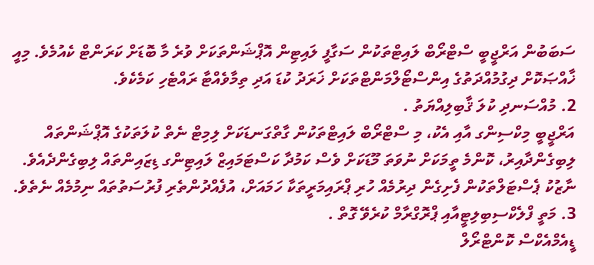ސަބަބުން އަރްޖީބީ ސްޓްރޯބް ލައިޓްތަކުން ސަގާފީ ލައިޓިން އޮޕްޝަންތަކަށް ވުރެ މާ ބޮޑަށް ކަރަންޓް ކެއުމެވެ. މިއީ ޚާއްޞަކޮށް ދިގުމުއްދަތުގެ އިންސްޓޯލްމަންޓްތަކަށް ޚަރަދު ކުޑަ އަދި ތިމާވެއްޓާ ރައްޓެހި ކަމެކެވެ.
2. މުއްސަނދި ކުލަ ޤާބިލިއްޔަތު .
އަރްޖީބީ މިކްސިންގ އާއި އެކު، މި ސްޓްރޯބް ލައިޓްތަކުން ގާތްގަނޑަކަށް ލިމިޓް ނެތް ކުލަތަކުގެ އޮޕްޝަންތައް ލިބިގެންދާއިރު، ކޮންމެ ތީމަކަށް ނުވަތަ މޫޑަކަށް ވެސް ކަމުދާ ކަސްޓަމައިޒް ލައިޓިންގ ޑިޒައިންތައް ލިބިގެންދެއެވެ. ނާޒުކު ޕެސްޓަލްތަކުން ފެށިގެން ދިރުމެއް ހުރި ޕްރައިމަރީތަކާ ހަމައަށް، އުފެއްދުންތެރި ފުރުސަތުތައް ނިމުމެއް ނެތެވެ.
3. މަތީ ފްލެކްސިބިލިޓީއާއި ޕްރޮގްރާމް ކުރެވޭ ގޮތް .
ޑީއެމްއެކްސް ކޮންޓްރޯލް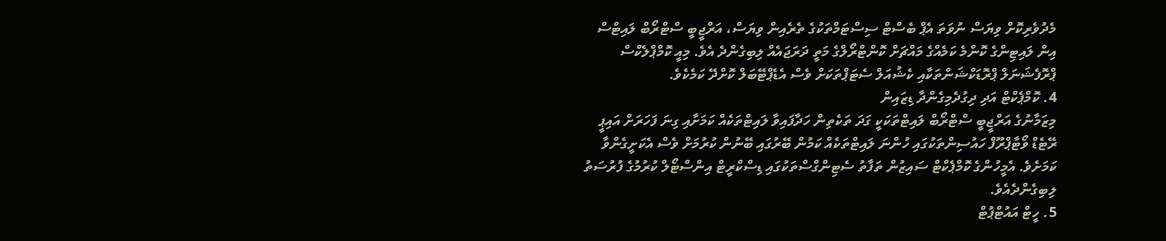މެދުވެރިކޮށް ވިޔަސް ނުވަތަ އެޕް ބެސްޓް ސިސްޓަމްތަކުގެ ތެރެއިން ވިޔަސް، އަރްޖީބީ ސްޓްރޯބް ލައިޓްސް އިން ލައިޓިންގެ ކޮންމެ ކަމެއްގެ މައްޗަށް ކޮންޓްރޯލްގެ މަތީ ދަރަޖައެއް ލިބިގެންދެ އެވެ. މިއީ ކޮމްޕްލެކްސް ޕްރޮފެޝަނަލް ޕްރޮޑަކްޝަންތަކާއި ކެޝުއަލް ސެޓަޕްތަކަށް ވެސް އެޑެޕްޓޭބަލް ކޮށްދޭ ކަމެކެވެ.
4. ކޮމްޕެކްޓް އަދި ދިގުދެމިގެންދާ ޑިޒައިން
މިޒަމާނުގެ އަރްޖީބީ ސްޓްރޯބް ލައިޓްތަކަކީ ގަދަ ތަކެތިން ހަދާފައިވާ ލައިޓްތަކެއް ކަމަށާއި ގިނަ ފަހަރަށް އައިޕީ ރޭޓެޑް ވޯޓާޕްރޫފް ހައުސިންތަކުގައި ހުންނަ ލައިޓްތަކެއް ކަމުން ބޭރުގައި ބޭނުން ކުރުމަށް ވެސް އެކަށީގެންވާ ކަމަށެވެ. އެމީހުންގެ ކޮމްޕެކްޓް ސައިޒުން ތަފާތު ސެޓިންގްސްތަކުގައި ޑިސްކްރީޓް އިންސްޓޯލް ކުރުމުގެ ފުރުސަތު ލިބިގެންދެއެވެ.
5. ހީޓް އައުޓްޕުޓް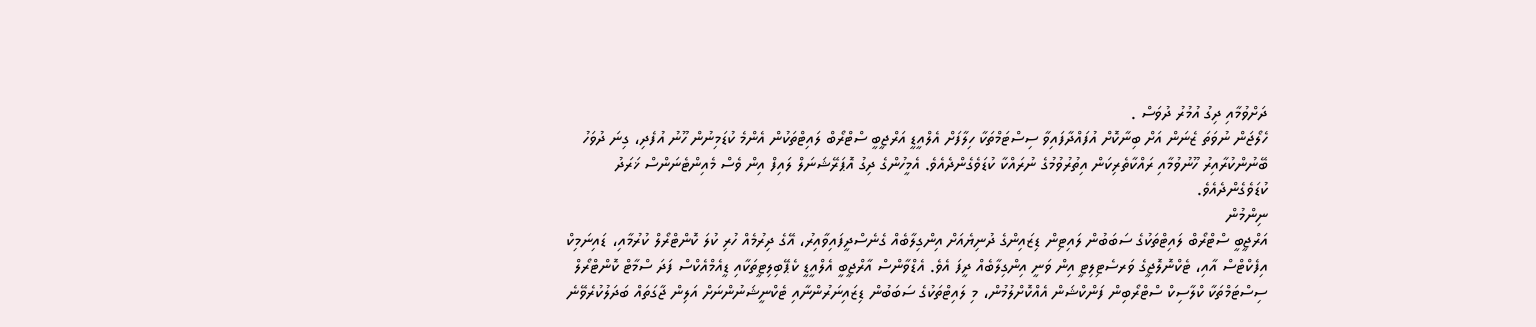ދަށްވުމާއި ދިގު އުމުރު ދުވަސް .
ހެލޯޖަން ނުވަތަ ޒެނަން އަށް ބިނާކޮށް އުފައްދާފައިވާ ސިސްޓަމްތަކާ ހިލާފަށް އެލްއީޑީ އަރްޖީބީ ސްޓްރޯބް ލައިޓްތަކުން އެންމެ ކުޑަމިނުން ހޫނު އުފެދި، ގިނަ ދުވަހު ބޭނުންކުރާއިރު ހޫނުވުމާއި ރައްކާތެރިކަން އިތުރުވުމުގެ ނުރައްކާ ކުޑަވެގެންދެއެވެ. އެމީހުންގެ ދިގު އޮޕަރޭޝަނަލް ލައިފް އިން ވެސް މެއިންޓެނަންސް ޚަރަދު ކުޑަވެގެންދެއެވެ.
ނިންމުން
އަރްޖީބީ ސްޓްރޯބް ލައިޓްތަކުގެ ސަބަބުން ލައިޓިން ޑިޒައިންގެ ދުނިޔެއަށް އިންގިލާބެއް ގެނެސްދީފައިވާއިރު، އޭގެ ދިރުމެއް ހުރި ކުލަ ކޮންޓްރޯލް ކުރުމާއި، ޑައިނަމިކް އިފެކްޓްސް އާއި، ޓެކްނޮލޮޖީގެ ވަރސެޓިލިޓީ އިން ވަނީ އިންގިލާބެއް ދީފަ އެވެ. އެޑްވާންސް އާރްޖީބީ އެލްއީޑީ ކެޕޭބިލިޓީތަކާއި ޑީއެމްއެކްސް ފަދަ ސްމާޓް ކޮންޓްރޯލް ސިސްޓަމްތަކާ ކްލާސިކް ސްޓްރޯބިން ފަންކްޝަން އެއްކޮށްލުމުން، މި ލައިޓްތަކުގެ ސަބަބުން ޑިޒައިނަރުންނާއި ޓެކްނީޝަނުންނަށް އަލިން ޖާގަތައް ބަދަލުކުރެވޭނެ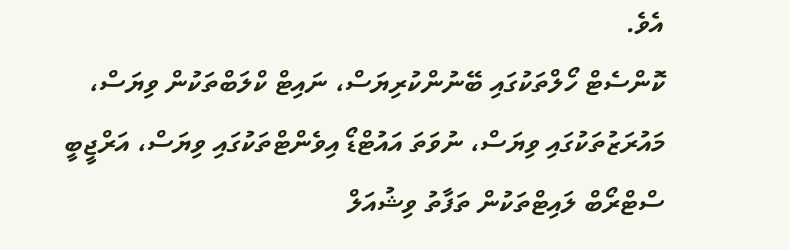އެވެ.
ކޮންސެޓް ހޯލްތަކުގައި ބޭނުންކުރިޔަސް، ނައިޓް ކްލަބްތަކުން ވިޔަސް، މައުރަޒުތަކުގައި ވިޔަސް، ނުވަތަ އައުޓްޑޯ އިވެންޓްތަކުގައި ވިޔަސް، އަރްޖީބީ ސްޓްރޯބް ލައިޓްތަކުން ތަފާތު ވިޝުއަލް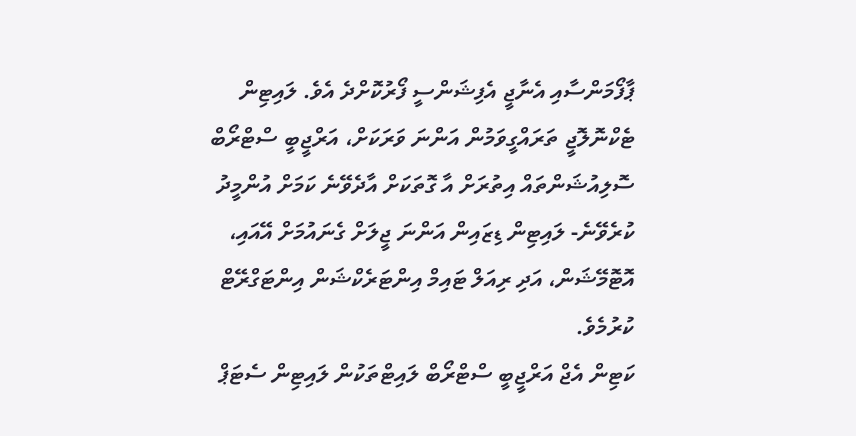ޕާފޯމަންސާއި އެނާޖީ އެފިޝަންސީ ފޯރުކޮށްދެ އެވެ. ލައިޓިން ޓެކްނޮލޮޖީ ތަރައްގީވަމުން އަންނަ ވަރަކަށް، އަރްޖީބީ ސްޓްރޯބް ސޮލިއުޝަންތައް އިތުރަށް އާ ގޮތަކަށް އާދެވޭނެ ކަމަށް އުންމީދު ކުރެވޭނެ- ލައިޓިން ޑިޒައިން އަންނަ ޖީލަށް ގެނައުމަށް އޭއައި، އޮޓޮމޭޝަން، އަދި ރިއަލް ޓައިމް އިންޓަރެކްޝަން އިންޓަގްރޭޓް ކުރުމެވެ.
ކަޓިން އެޖް އަރްޖީބީ ސްޓްރޯބް ލައިޓްތަކުން ލައިޓިން ސެޓަޕް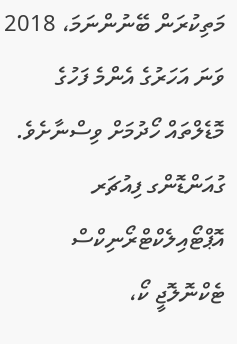މަތިކުރަން ބޭނުންނަމަ، 2018 ވަނަ އަހަރުގެ އެންމެ ފަހުގެ މޮޑެލްތައް ހޯދުމަށް ވިސްނާށެވެ. ގުއަންޑޮންގ ފިއުޗަރ އޮޕްޓޯއިލެކްޓްރޯނިކްސް ޓެކްނޮލޮޖީ ކޯ،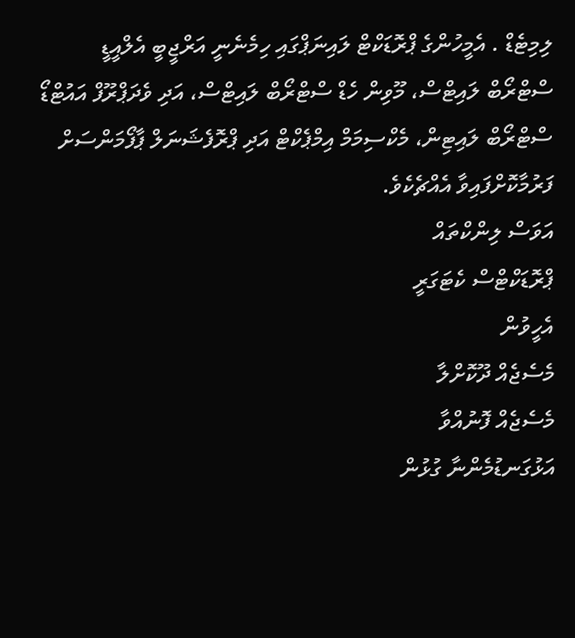ލިމިޓެޑް . އެމީހުންގެ ޕްރޮޑަކްޓް ލައިނަޕްގައި ހިމެނެނީ އަރްޖީބީ އެލްއީޑީ ސްޓްރޯބް ލައިޓްސް، މޫވިން ހެޑް ސްޓްރޯބް ލައިޓްސް، އަދި ވެދަޕްރޫފް އައުޓްޑޯ ސްޓްރޯބް ލައިޓިން، މެކްސިމަމް އިމްޕެކްޓް އަދި ޕްރޮފެޝަނަލް ޕާފޯމަންސަށް ފަރުމާކޮށްފައިވާ އެއްޗެކެވެ.
އަވަސް ލިންކްތައް
ޕްރޮޑަކްޓްސް ކެޓަގަރީ
އެހީވުން
މެސެޖެއް ދޫކޮށްލާ
މެސެޖެއް ފޮނުއްވާ
އަޅުގަނޑުމެންނާ ގުޅުން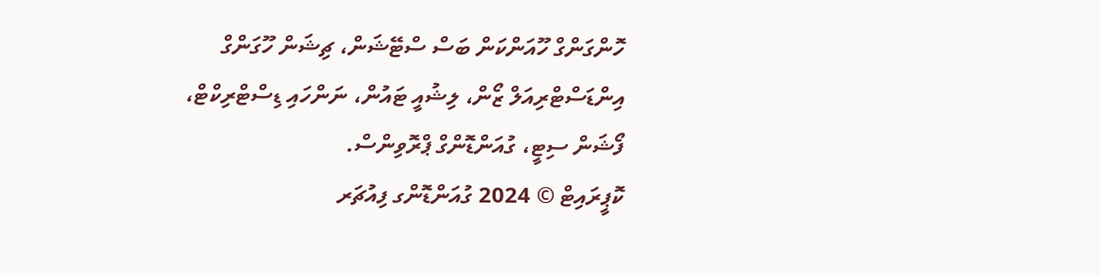ހޮންގަންގް ހޫއަންކަން ބަސް ސްޓޭޝަން، ޗިޝަން ހޫގަންގް އިންޑަސްޓްރިއަލް ޒޯން، ލިޝުއީ ޓައުން، ނަންހައި ޑިސްޓްރިކްޓް، ފޯޝަން ސިޓީ، ގުއަންޑޮންގް ޕްރޮވިންސް.
ކޮޕީރައިޓް © 2024 ގުއަންޑޮންގ ފިއުޗަރ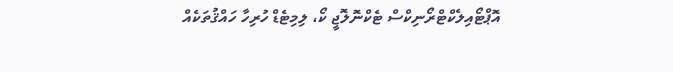އޮޕްޓޯއިލެކްޓްރޯނިކްސް ޓެކްނޮލޮޖީ ކޯ، ލިމިޓެޑް ހުރިހާ ހައްޤުތަކެއް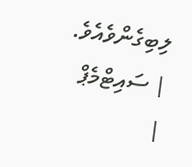ލިބިގެންވެއެވެ. | ސައިޓްމެޕް  |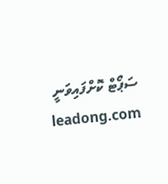ސަޕޯޓް ކޮށްފައިވަނީ leadong.com